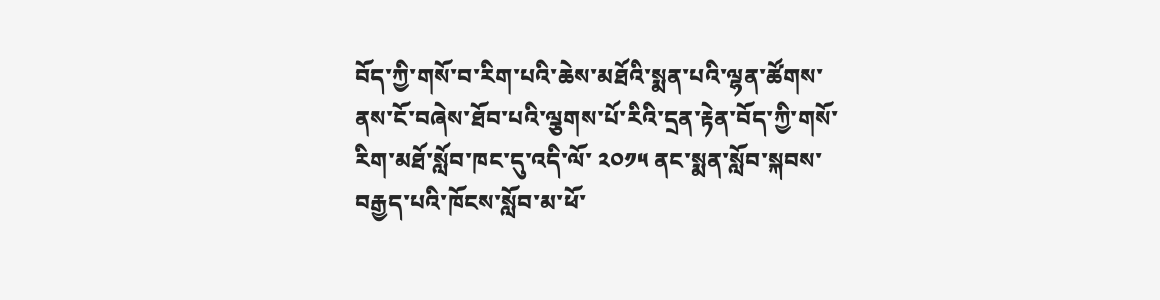བོད་ཀྱི་གསོ་བ་རིག་པའི་ཆེས་མཐོའི་སྨན་པའི་ལྷན་ཚོགས་ནས་ངོ་བཞེས་ཐོབ་པའི་ལྕགས་པོ་རིའི་དྲན་རྟེན་བོད་ཀྱི་གསོ་རིག་མཐོ་སློབ་ཁང་དུ་འདི་ལོ་ ༢༠༡༥ ནང་སྨན་སློབ་སྐབས་བརྒྱད་པའི་ཁོངས་སློབ་མ་ཕོ་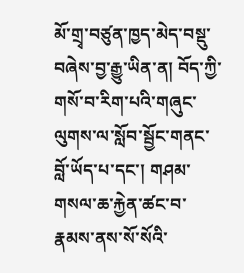མོ་གྲྭ་བཙུན་ཁྱད་མེད་བསྡུ་བཞེས་བྱ་རྒྱུ་ཡིན་ན། བོད་ཀྱི་གསོ་བ་རིག་པའི་གཞུང་ལུགས་ལ་སློབ་སྦྱོང་གནང་བློ་ཡོད་པ་དང་། གཤམ་གསལ་ཆ་རྐྱེན་ཚང་བ་རྣམས་ནས་སོ་སོའི་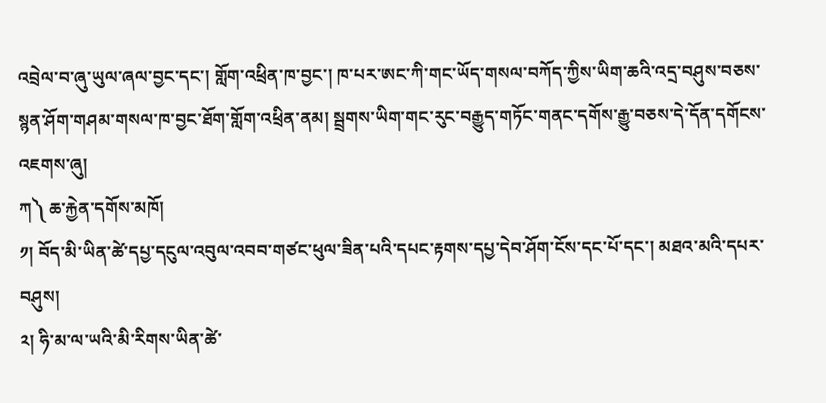འབྲེལ་བ་ཞུ་ཡུལ་ཞལ་བྱང་དང་། གློག་འཕྲིན་ཁ་བྱང་། ཁ་པར་ཨང་ཀི་གང་ཡོད་གསལ་བཀོད་ཀྱིས་ཡིག་ཆའི་འདྲ་བཤུས་བཅས་སྙན་ཤོག་གཤམ་གསལ་ཁ་བྱང་ཐོག་གློག་འཕྲིན་ནམ། སྦྲགས་ཡིག་གང་རུང་བརྒྱུད་གཏོང་གནང་དགོས་རྒྱུ་བཅས་དེ་དོན་དགོངས་འཇགས་ཞུ།
ཀ༽ ཆ་རྐྱེན་དགོས་མཁོ།
༡། བོད་མི་ཡིན་ཚེ་དཔྱ་དངུལ་འབུལ་འབབ་གཙང་ཕུལ་ཟིན་པའི་དཔང་རྟགས་དཔྱ་དེབ་ཤོག་ངོས་དང་པོ་དང་། མཐའ་མའི་དཔར་བཤུས།
༢། ཧི་མ་ལ་ཡའི་མི་རིགས་ཡིན་ཚེ་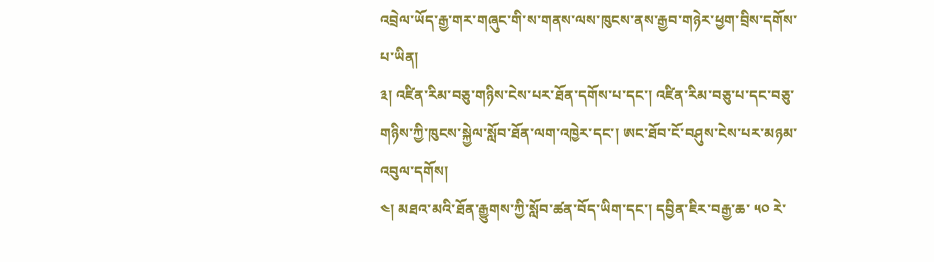འབྲེལ་ཡོད་རྒྱ་གར་གཞུང་གི་ས་གནས་ལས་ཁུངས་ནས་རྒྱབ་གཉེར་ཕྱག་བྲིས་དགོས་པ་ཡིན།
༣། འཛིན་རིམ་བཅུ་གཉིས་ངེས་པར་ཐོན་དགོས་པ་དང་། འཛིན་རིམ་བཅུ་པ་དང་བཅུ་གཉིས་ཀྱི་ཁུངས་སྐྱེལ་སློབ་ཐོན་ལག་འཁྱེར་དང་། ཨང་ཐོབ་ངོ་བཤུས་ངེས་པར་མཉམ་འབུལ་དགོས།
༤། མཐའ་མའི་ཐོན་རྒྱུགས་ཀྱི་སློབ་ཚན་བོད་ཡིག་དང་། དབྱིན་ཇིར་བརྒྱ་ཆ་ ༥༠ རེ་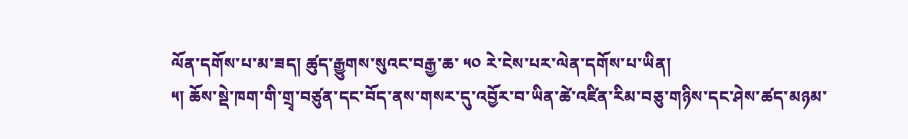ལོན་དགོས་པ་མ་ཟད། ཚུད་རྒྱུགས་སུའང་བརྒྱ་ཆ་ ༥༠ རེ་ངེས་པར་ལེན་དགོས་པ་ཡིན།
༥། ཆོས་སྡེ་ཁག་གི་གྲྭ་བཙུན་དང་བོད་ནས་གསར་དུ་འབྱོར་བ་ཡིན་ཚེ་འཛིན་རིམ་བཅུ་གཉིས་དང་ཤེས་ཚད་མཉམ་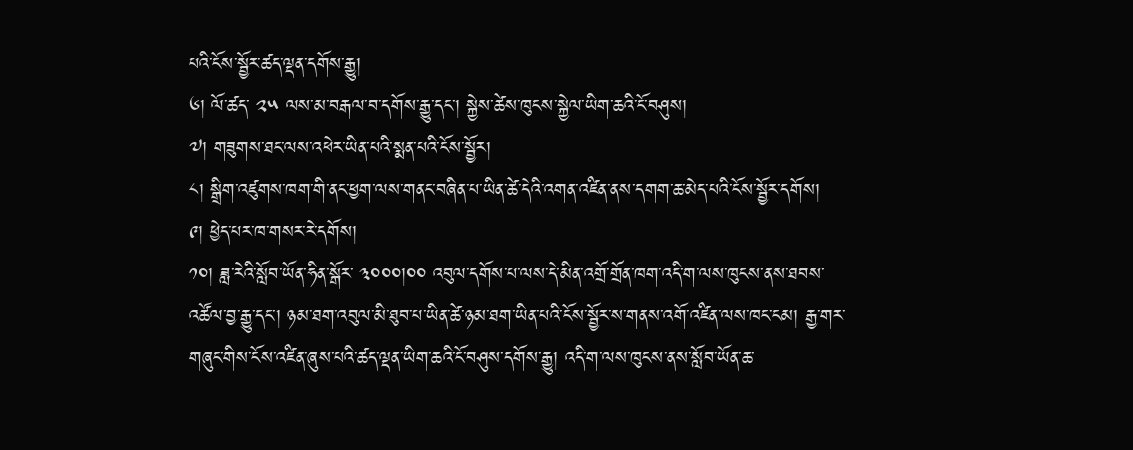པའི་ངོས་སྦྱོར་ཚད་ལྡན་དགོས་རྒྱུ།
༦། ལོ་ཚད་ ༢༥ ལས་མ་བརྒལ་བ་དགོས་རྒྱུ་དང་། སྐྱེས་ཚེས་ཁུངས་སྐྱེལ་ཡིག་ཆའི་ངོ་བཤུས།
༧། གཟུགས་ཐང་ལས་འཕེར་ཡིན་པའི་སྨན་པའི་ངོས་སྦྱོར།
༨། སྒྲིག་འཛུགས་ཁག་གི་ནང་ཕྱག་ལས་གནང་བཞིན་པ་ཡིན་ཚེ་དེའི་འགན་འཛིན་ནས་དགག་ཆ་མེད་པའི་ངོས་སྦྱོར་དགོས།
༩། ཕྱེད་པར་ཁ་གསར་རེ་དགོས།
༡༠། ཟླ་རེའི་སློབ་ཡོན་ཧིན་སྒོར་ ༣༠༠༠།༠༠ འབུལ་དགོས་པ་ལས་དེ་མིན་འགྲོ་གྲོན་ཁག་འདི་ག་ལས་ཁུངས་ནས་ཐབས་འཚོལ་བྱ་རྒྱུ་དང་། ཉམ་ཐག་འབུལ་མི་ཐུབ་པ་ཡིན་ཚེ་ཉམ་ཐག་ཡིན་པའི་ངོས་སྦྱོར་ས་གནས་འགོ་འཛིན་ལས་ཁང་ངམ། རྒྱ་གར་གཞུང་གིས་ངོས་འཛིན་ཞུས་པའི་ཚད་ལྡན་ཡིག་ཆའི་ངོ་བཤུས་དགོས་རྒྱུ། འདི་ག་ལས་ཁུངས་ནས་སློབ་ཡོན་ཆ་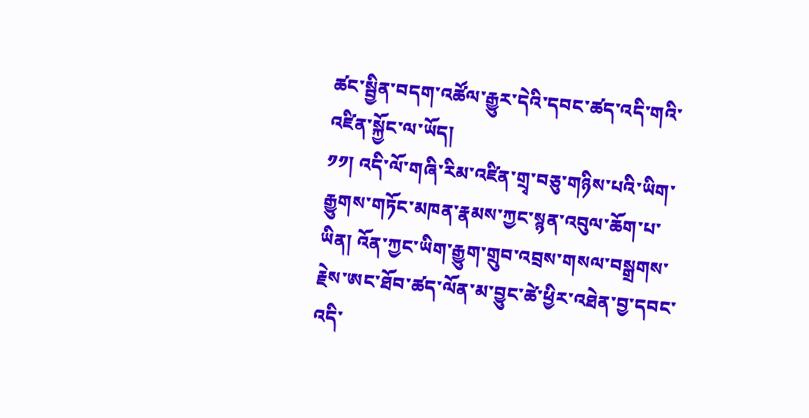ཚང་སྦྱིན་བདག་འཚོལ་རྒྱུར་དེའི་དབང་ཚད་འདི་གའི་འཛིན་སྐྱོང་ལ་ཡོད།
༡༡། འདི་ལོ་གཞི་རིམ་འཛིན་གྲྭ་བཅུ་གཉིས་པའི་ཡིག་རྒྱུགས་གཏོང་མཁན་རྣམས་ཀྱང་སྙན་འབུལ་ཆོག་པ་ཡིན། འོན་ཀྱང་ཡིག་རྒྱུག་གྲུབ་འབྲས་གསལ་བསྒྲགས་རྗེས་ཨང་ཐོབ་ཚད་ལོན་མ་བྱུང་ཚེ་ཕྱིར་འཐེན་བྱ་དབང་འདི་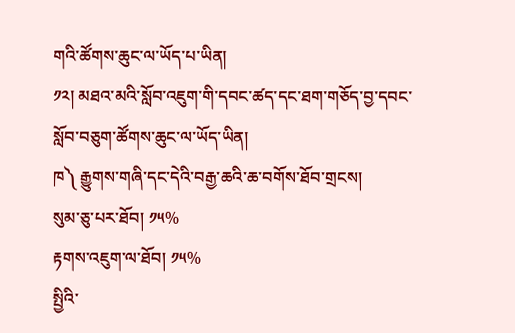གའི་ཚོགས་ཆུང་ལ་ཡོད་པ་ཡིན།
༡༢། མཐའ་མའི་སློབ་འཇུག་གི་དབང་ཚད་དང་ཐག་གཅོད་བྱ་དབང་སློབ་བཅུག་ཚོགས་ཆུང་ལ་ཡོད་ཡིན།
ཁ༽ རྒྱུགས་གཞི་དང་དེའི་བརྒྱ་ཆའི་ཆ་བགོས་ཐོབ་གྲངས།
སུམ་ཅུ་པར་ཐོབ། ༡༥%
རྟགས་འཇུག་ལ་ཐོབ། ༡༥%
སྤྱིའི་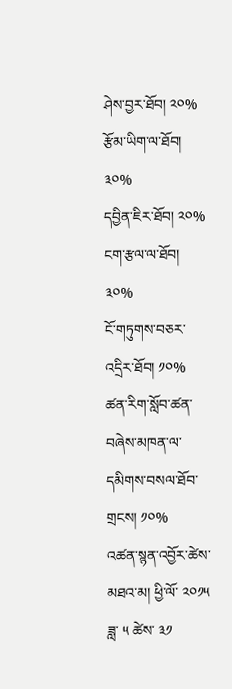ཤེས་བྱར་ཐོབ། ༢༠%
རྩོམ་ཡིག་ལ་ཐོབ། ༣༠%
དབྱིན་ཇིར་ཐོབ། ༢༠%
ངག་རྩལ་ལ་ཐོབ། ༣༠%
ངོ་གཏུགས་བཅར་འདྲིར་ཐོབ། ༡༠%
ཚན་རིག་སློབ་ཚན་བཞེས་མཁན་ལ་དམིགས་བསལ་ཐོབ་གྲངས། ༡༠%
འཚན་སྙན་འབྱོར་ཚེས་མཐའ་མ། ཕྱི་ལོ་ ༢༠༡༥ ཟླ་ ༥ ཚེས་ ༣༡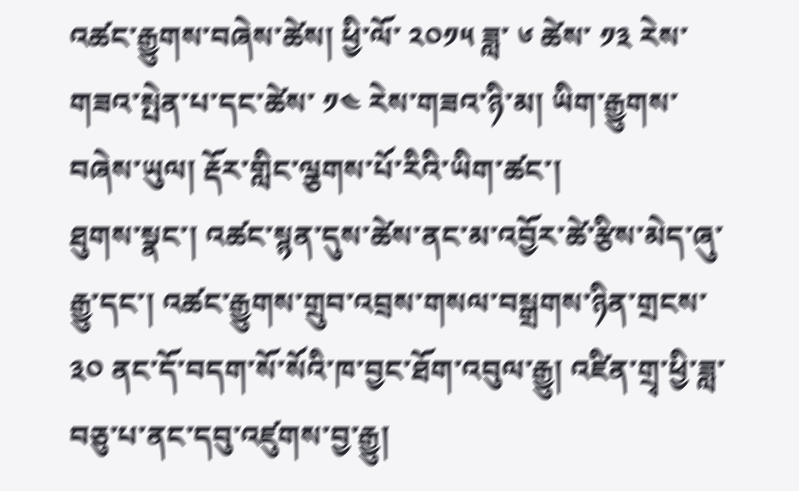འཚང་རྒྱུགས་བཞེས་ཚེས། ཕྱི་ལོ་ ༢༠༡༥ ཟླ་ ༦ ཚེས་ ༡༣ རེས་གཟའ་སྤེན་པ་དང་ཚེས་ ༡༤ རེས་གཟའ་ཉི་མ། ཡིག་རྒྱུགས་བཞེས་ཡུལ། རྡོར་གླིང་ལྕགས་པོ་རིའི་ཡིག་ཚང་།
ཐུགས་སྣང་། འཚང་སྙན་དུས་ཚེས་ནང་མ་འབྱོར་ཚེ་རྩིས་མེད་ཞུ་རྒྱུ་དང་། འཚང་རྒྱུགས་གྲུབ་འབྲས་གསལ་བསྒྲགས་ཉིན་གྲངས་ ༣༠ ནང་དོ་བདག་སོ་སོའི་ཁ་བྱང་ཐོག་འབུལ་རྒྱུ། འཛིན་གྲྭ་ཕྱི་ཟླ་བཅུ་པ་ནང་དབུ་འཛུགས་བྱ་རྒྱུ།